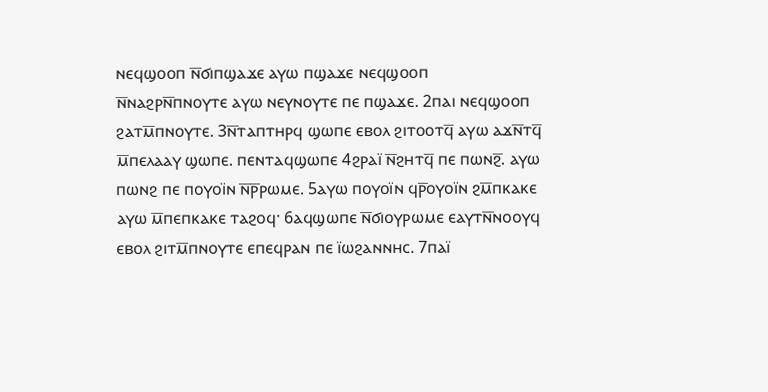ⲛⲉϥϣⲟⲟⲡ ⲛ̅ϭⲓⲡϣⲁϫⲉ ⲁⲩⲱ ⲡϣⲁϫⲉ ⲛⲉϥϣⲟⲟⲡ ⲛ̅ⲛⲁϩⲣⲛ̅ⲡⲛⲟⲩⲧⲉ ⲁⲩⲱ ⲛⲉⲩⲛⲟⲩⲧⲉ ⲡⲉ ⲡϣⲁϫⲉ. 2ⲡⲁⲓ ⲛⲉϥϣⲟⲟⲡ ϩⲁⲧⲙ̅ⲡⲛⲟⲩⲧⲉ. 3ⲛ̅ⲧⲁⲡⲧⲏⲣϥ ϣⲱⲡⲉ ⲉⲃⲟⲗ ϩⲓⲧⲟⲟⲧϥ̅ ⲁⲩⲱ ⲁϫⲛ̅ⲧϥ̅ ⲙ̅ⲡⲉⲗⲁⲁⲩ ϣⲱⲡⲉ. ⲡⲉⲛⲧⲁϥϣⲱⲡⲉ 4ϩⲣⲁⲓ̈ ⲛ̅ϩⲏⲧϥ̅ ⲡⲉ ⲡⲱⲛϩ̅. ⲁⲩⲱ ⲡⲱⲛϩ ⲡⲉ ⲡⲟⲩⲟⲓ̈ⲛ ⲛ̅ⲣ̅ⲣⲱⲙⲉ. 5ⲁⲩⲱ ⲡⲟⲩⲟⲓ̈ⲛ ϥⲣ̅ⲟⲩⲟⲓ̈ⲛ ϩⲙ̅ⲡⲕⲁⲕⲉ ⲁⲩⲱ ⲙ̅ⲡⲉⲡⲕⲁⲕⲉ ⲧⲁϩⲟϥ· 6ⲁϥϣⲱⲡⲉ ⲛ̅ϭⲓⲟⲩⲣⲱⲙⲉ ⲉⲁⲩⲧⲛ̅ⲛⲟⲟⲩϥ ⲉⲃⲟⲗ ϩⲓⲧⲙ̅ⲡⲛⲟⲩⲧⲉ ⲉⲡⲉϥⲣⲁⲛ ⲡⲉ ⲓ̈ⲱϩⲁⲛⲛⲏⲥ. 7ⲡⲁⲓ̈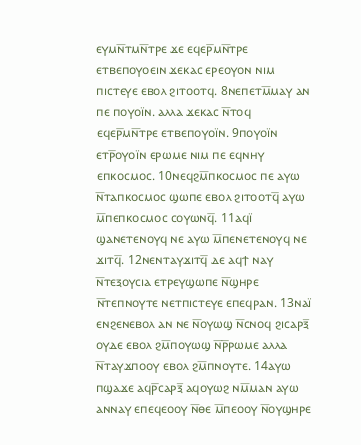ⲉⲩⲙⲛ̅ⲧⲙⲛ̅ⲧⲣⲉ ϫⲉ ⲉϥⲉⲣ̅ⲙⲛ̅ⲧⲣⲉ ⲉⲧⲃⲉⲡⲟⲩⲟⲉⲓⲛ ϫⲉⲕⲁⲥ ⲉⲣⲉⲟⲩⲟⲛ ⲛⲓⲙ ⲡⲓⲥⲧⲉⲩⲉ ⲉⲃⲟⲗ ϩⲓⲧⲟⲟⲧϥ. 8ⲛⲉⲡⲉⲧⲙ̅ⲙⲁⲩ ⲁⲛ ⲡⲉ ⲡⲟⲩⲟⲓ̈ⲛ. ⲁⲗⲗⲁ ϫⲉⲕⲁⲥ ⲛ̅ⲧⲟϥ ⲉϥⲉⲣ̅ⲙⲛ̅ⲧⲣⲉ ⲉⲧⲃⲉⲡⲟⲩⲟⲓ̈ⲛ. 9ⲡⲟⲩⲟⲓ̈ⲛ ⲉⲧⲣ̅ⲟⲩⲟⲓ̈ⲛ ⲉⲣⲱⲙⲉ ⲛⲓⲙ ⲡⲉ ⲉϥⲛⲏⲩ ⲉⲡⲕⲟⲥⲙⲟⲥ. 10ⲛⲉϥϩⲙ̅ⲡⲕⲟⲥⲙⲟⲥ ⲡⲉ ⲁⲩⲱ ⲛ̅ⲧⲁⲡⲕⲟⲥⲙⲟⲥ ϣⲱⲡⲉ ⲉⲃⲟⲗ ϩⲓⲧⲟⲟⲧϥ̅ ⲁⲩⲱ ⲙ̅ⲡⲉⲡⲕⲟⲥⲙⲟⲥ ⲥⲟⲩⲱⲛϥ̅. 11ⲁϥⲓ̈ ϣⲁⲛⲉⲧⲉⲛⲟⲩϥ ⲛⲉ ⲁⲩⲱ ⲙ̅ⲡⲉⲛⲉⲧⲉⲛⲟⲩϥ ⲛⲉ ϫⲓⲧϥ̅. 12ⲛⲉⲛⲧⲁⲩϫⲓⲧϥ̅ ⲇⲉ ⲁϥϯ ⲛⲁⲩ ⲛ̅ⲧⲉⲝⲟⲩⲥⲓⲁ ⲉⲧⲣⲉⲩϣⲱⲡⲉ ⲛ̅ϣⲏⲣⲉ ⲛ̅ⲧⲉⲡⲛⲟⲩⲧⲉ ⲛⲉⲧⲡⲓⲥⲧⲉⲩⲉ ⲉⲡⲉϥⲣⲁⲛ. 13ⲛⲁⲓ̈ ⲉⲛϩⲉⲛⲉⲃⲟⲗ ⲁⲛ ⲛⲉ ⲛ̅ⲟⲩⲱϣ ⲛ̅ⲥⲛⲟϥ ϩⲓⲥⲁⲣⲝ̅ ⲟⲩⲇⲉ ⲉⲃⲟⲗ ϩⲙ̅ⲡⲟⲩⲱϣ ⲛ̅ⲣ̅ⲣⲱⲙⲉ ⲁⲗⲗⲁ ⲛ̅ⲧⲁⲩϫⲡⲟⲟⲩ ⲉⲃⲟⲗ ϩⲙ̅ⲡⲛⲟⲩⲧⲉ. 14ⲁⲩⲱ ⲡϣⲁϫⲉ ⲁϥⲣ̅ⲥⲁⲣⲝ̅ ⲁϥⲟⲩⲱϩ ⲛⲙ̅ⲙⲁⲛ ⲁⲩⲱ ⲁⲛⲛⲁⲩ ⲉⲡⲉϥⲉⲟⲟⲩ ⲛ̅ⲑⲉ ⲙ̅ⲡⲉⲟⲟⲩ ⲛ̅ⲟⲩϣⲏⲣⲉ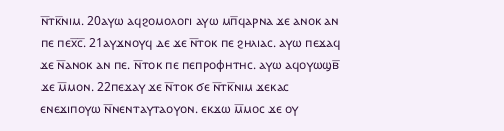ⲛ̅ⲧⲕ̅ⲛⲓⲙ. 20ⲁⲩⲱ ⲁϥϩⲟⲙⲟⲗⲟⲅⲓ ⲁⲩⲱ ⲙⲡ̅ϥⲁⲣⲛⲁ ϫⲉ ⲁⲛⲟⲕ ⲁⲛ ⲡⲉ ⲡⲉⲭ̅ⲥ̅. 21ⲁⲩϫⲛⲟⲩϥ ⲇⲉ ϫⲉ ⲛ̅ⲧⲟⲕ ⲡⲉ ϩⲏⲗⲓⲁⲥ. ⲁⲩⲱ ⲡⲉϫⲁϥ ϫⲉ ⲛ̅ⲁⲛⲟⲕ ⲁⲛ ⲡⲉ. ⲛ̅ⲧⲟⲕ ⲡⲉ ⲡⲉⲡⲣⲟⲫⲏⲧⲏⲥ. ⲁⲩⲱ ⲁϥⲟⲩⲱϣⲃ̅ ϫⲉ ⲙ̅ⲙⲟⲛ. 22ⲡⲉϫⲁⲩ ϫⲉ ⲛ̅ⲧⲟⲕ ϭⲉ ⲛ̅ⲧⲕ̅ⲛⲓⲙ ϫⲉⲕⲁⲥ ⲉⲛⲉϫⲓⲡⲟⲩⲱ ⲛ̅ⲛⲉⲛⲧⲁⲩⲧⲁⲟⲩⲟⲛ. ⲉⲕϫⲱ ⲙ̅ⲙⲟⲥ ϫⲉ ⲟⲩ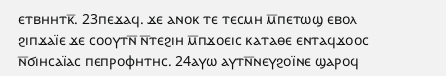ⲉⲧⲃⲏⲏⲧⲕ̅. 23ⲡⲉϫⲁϥ. ϫⲉ ⲁⲛⲟⲕ ⲧⲉ ⲧⲉⲥⲙⲏ ⲙ̅ⲡⲉⲧⲱϣ ⲉⲃⲟⲗ ϩⲓⲡϫⲁⲓ̈ⲉ ϫⲉ ⲥⲟⲟⲩⲧⲛ̅ ⲛ̅ⲧⲉϩⲓⲏ ⲙ̅ⲡϫⲟⲉⲓⲥ ⲕⲁⲧⲁⲑⲉ ⲉⲛⲧⲁϥϫⲟⲟⲥ ⲛ̅ϭⲓⲏⲥⲁⲓ̈ⲁⲥ ⲡⲉⲡⲣⲟⲫⲏⲧⲏⲥ. 24ⲁⲩⲱ ⲁⲩⲧⲛ̅ⲛⲉⲩϩⲟⲓ̈ⲛⲉ ϣⲁⲣⲟϥ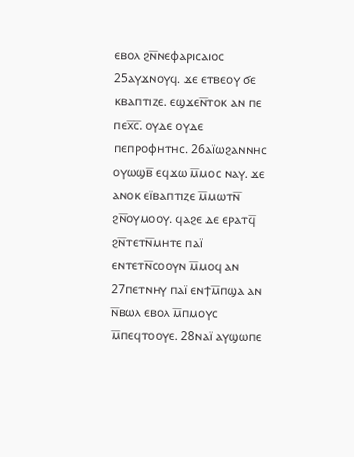ⲉⲃⲟⲗ ϩⲛ̅ⲛⲉⲫⲁⲣⲓⲥⲁⲓⲟⲥ 25ⲁⲩϫⲛⲟⲩϥ. ϫⲉ ⲉⲧⲃⲉⲟⲩ ϭⲉ ⲕⲃⲁⲡⲧⲓⲍⲉ. ⲉϣϫⲉⲛ̅ⲧⲟⲕ ⲁⲛ ⲡⲉ ⲡⲉⲭ̅ⲥ̅. ⲟⲩⲇⲉ ⲟⲩⲇⲉ ⲡⲉⲡⲣⲟⲫⲏⲧⲏⲥ. 26ⲁⲓ̈ⲱϩⲁⲛⲛⲏⲥ ⲟⲩⲱϣⲃ̅ ⲉϥϫⲱ ⲙ̅ⲙⲟⲥ ⲛⲁⲩ. ϫⲉ ⲁⲛⲟⲕ ⲉⲓ̈ⲃⲁⲡⲧⲓⲍⲉ ⲙ̅ⲙⲱⲧⲛ̅ ϩⲛ̅ⲟⲩⲙⲟⲟⲩ. ϥⲁϩⲉ ⲇⲉ ⲉⲣⲁⲧϥ̅ ϩⲛ̅ⲧⲉⲧⲛ̅ⲙⲏⲧⲉ ⲡⲁⲓ̈ ⲉⲛⲧⲉⲧⲛ̅ⲥⲟⲟⲩⲛ ⲙ̅ⲙⲟϥ ⲁⲛ 27ⲡⲉⲧⲛⲏⲩ ⲡⲁⲓ̈ ⲉⲛϯⲙ̅ⲡϣⲁ ⲁⲛ ⲛ̅ⲃⲱⲗ ⲉⲃⲟⲗ ⲙ̅ⲡⲙⲟⲩⲥ ⲙ̅ⲡⲉϥⲧⲟⲟⲩⲉ. 28ⲛⲁⲓ̈ ⲁⲩϣⲱⲡⲉ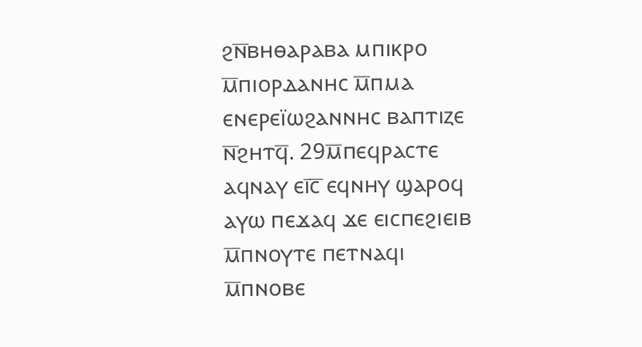ϩⲛ̅ⲃⲏⲑⲁⲣⲁⲃⲁ ⲙⲡⲓⲕⲣⲟ ⲙ̅ⲡⲓⲟⲣⲇⲁⲛⲏⲥ ⲙ̅ⲡⲙⲁ ⲉⲛⲉⲣⲉⲓ̈ⲱϩⲁⲛⲛⲏⲥ ⲃⲁⲡⲧⲓⲍⲉ ⲛ̅ϩⲏⲧϥ̅. 29ⲙ̅ⲡⲉϥⲣⲁⲥⲧⲉ ⲁϥⲛⲁⲩ ⲉⲓ̅ⲥ̅ ⲉϥⲛⲏⲩ ϣⲁⲣⲟϥ ⲁⲩⲱ ⲡⲉϫⲁϥ ϫⲉ ⲉⲓⲥⲡⲉϩⲓⲉⲓⲃ ⲙ̅ⲡⲛⲟⲩⲧⲉ ⲡⲉⲧⲛⲁϥⲓ ⲙ̅ⲡⲛⲟⲃⲉ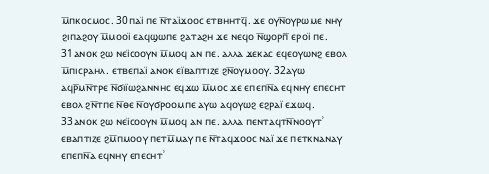ⲙ̅ⲡⲕⲟⲥⲙⲟⲥ. 30ⲡⲁⲓ̈ ⲡⲉ ⲛ̅ⲧⲁⲓ̈ϫⲟⲟⲥ ⲉⲧⲃⲏⲏⲧϥ̅. ϫⲉ ⲟⲩⲛ̅ⲟⲩⲣⲱⲙⲉ ⲛⲏⲩ ϩⲓⲡⲁϩⲟⲩ ⲙ̅ⲙⲟⲟⲓ̈ ⲉⲁϥϣⲱⲡⲉ ϩⲁⲧⲁϩⲏ ϫⲉ ⲛⲉϥⲟ ⲛ̅ϣⲟⲣⲡ̅ ⲉⲣⲟⲓ̈ ⲡⲉ. 31ⲁⲛⲟⲕ ϩⲱ ⲛⲉⲓ̈ⲥⲟⲟⲩⲛ ⲙ̅ⲙⲟϥ ⲁⲛ ⲡⲉ. ⲁⲗⲗⲁ ϫⲉⲕⲁⲥ ⲉϥⲉⲟⲩⲱⲛϩ ⲉⲃⲟⲗ ⲙ̅ⲡⲓⲥⲣⲁⲏⲗ. ⲉⲧⲃⲉⲡⲁⲓ̈ ⲁⲛⲟⲕ ⲉⲓ̈ⲃⲁⲡⲧⲓⲍⲉ ϩⲛ̅ⲟⲩⲙⲟⲟⲩ. 32ⲁⲩⲱ ⲁϥⲣ̅ⲙⲛ̅ⲧⲣⲉ ⲛ̅ϭⲓⲓ̈ⲱϩⲁⲛⲛⲏⲥ ⲉϥϫⲱ ⲙ̅ⲙⲟⲥ ϫⲉ ⲉⲡⲉⲡⲛ̅ⲁ ⲉϥⲛⲏⲩ ⲉⲡⲉⲥⲏⲧ ⲉⲃⲟⲗ ϩⲛ̅ⲧⲡⲉ ⲛ̅ⲑⲉ ⲛ̅ⲟⲩϭⲣⲟⲟⲙⲡⲉ ⲁⲩⲱ ⲁϥⲟⲩⲱϩ ⲉϩⲣⲁⲓ̈ ⲉϫⲱϥ. 33ⲁⲛⲟⲕ ϩⲱ ⲛⲉⲓ̈ⲥⲟⲟⲩⲛ ⲙ̅ⲙⲟϥ ⲁⲛ ⲡⲉ. ⲁⲗⲗⲁ ⲡⲉⲛⲧⲁϥⲧⲛ̅ⲛⲟⲟⲩⲧʾ ⲉⲃⲁⲡⲧⲓⲍⲉ ϩⲙ̅ⲡⲙⲟⲟⲩ ⲡⲉⲧⲙ̅ⲙⲁⲩ ⲡⲉ ⲛ̅ⲧⲁϥϫⲟⲟⲥ ⲛⲁⲓ̈ ϫⲉ ⲡⲉⲧⲕⲛⲁⲛⲁⲩ ⲉⲡⲉⲡⲛ̅ⲁ ⲉϥⲛⲏⲩ ⲉⲡⲉⲥⲏⲧʾ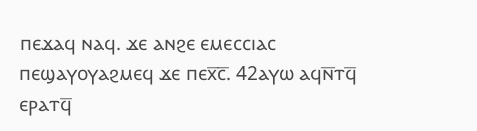ⲡⲉϫⲁϥ ⲛⲁϥ. ϫⲉ ⲁⲛϩⲉ ⲉⲙⲉⲥⲥⲓⲁⲥ ⲡⲉϣⲁⲩⲟⲩⲁϩⲙⲉϥ ϫⲉ ⲡⲉⲭ̅ⲥ̅. 42ⲁⲩⲱ ⲁϥⲛ̅ⲧϥ̅ ⲉⲣⲁⲧϥ̅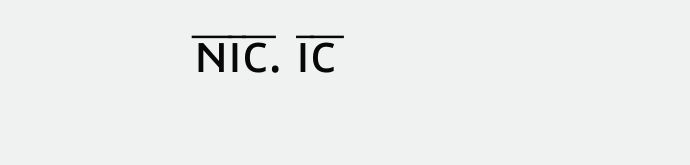ⲛ̅ⲓ̅ⲥ̅. ⲓ̅ⲥ̅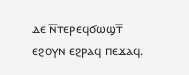ⲇⲉ ⲛ̅ⲧⲉⲣⲉϥϭⲱϣⲧ̅ ⲉϩⲟⲩⲛ ⲉϩⲣⲁϥ ⲡⲉϫⲁϥ.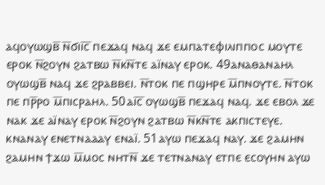ⲁϥⲟⲩⲱϣⲃ̅ ⲛ̅ϭⲓⲓ̅ⲥ̅ ⲡⲉϫⲁϥ ⲛⲁϥ ϫⲉ ⲉⲙⲡⲁⲧⲉⲫⲓⲗⲓⲡⲡⲟⲥ ⲙⲟⲩⲧⲉ ⲉⲣⲟⲕ ⲛ̅ϩⲟⲩⲛ ϩⲁⲧⲃⲱ ⲛ̅ⲕⲛ̅ⲧⲉ ⲁⲓ̈ⲛⲁⲩ ⲉⲣⲟⲕ. 49ⲁⲛⲁⲑⲁⲛⲁⲏⲗ ⲟⲩⲱϣⲃ̅ ⲛⲁϥ ϫⲉ ϩⲣⲁⲃⲃⲉⲓ. ⲛ̅ⲧⲟⲕ ⲡⲉ ⲡϣⲏⲣⲉ ⲙ̅ⲡⲛⲟⲩⲧⲉ. ⲛ̅ⲧⲟⲕ ⲡⲉ ⲡⲣ̅ⲣⲟ ⲙ̅ⲡⲓⲥⲣⲁⲏⲗ. 50ⲁⲓ̅ⲥ̅ ⲟⲩⲱϣⲃ̅ ⲡⲉϫⲁϥ ⲛⲁϥ. ϫⲉ ⲉⲃⲟⲗ ϫⲉ ⲛⲁⲕ ϫⲉ ⲁⲓ̈ⲛⲁⲩ ⲉⲣⲟⲕ ⲛ̅ϩⲟⲩⲛ ϩⲁⲧⲃⲱ ⲛ̅ⲕⲛ̅ⲧⲉ ⲁⲕⲡⲓⲥⲧⲉⲩⲉ. ⲕⲛⲁⲛⲁⲩ ⲉⲛⲉⲧⲛⲁⲁⲁⲩ ⲉⲛⲁⲓ̈. 51ⲁⲩⲱ ⲡⲉϫⲁϥ ⲛⲁⲩ. ϫⲉ ϩⲁⲙⲏⲛ ϩⲁⲙⲏⲛ ϯϫⲱ ⲙ̅ⲙⲟⲥ ⲛⲏⲧⲛ̅ ϫⲉ ⲧⲉⲧⲛⲁⲛⲁⲩ ⲉⲧⲡⲉ ⲉⲥⲟⲩⲏⲛ ⲁⲩⲱ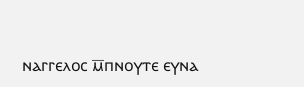ⲛⲁⲅⲅⲉⲗⲟⲥ ⲙ̅ⲡⲛⲟⲩⲧⲉ ⲉⲩⲛⲁ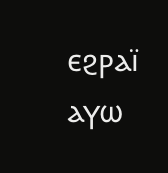ⲉϩⲣⲁⲓ̈ ⲁⲩⲱ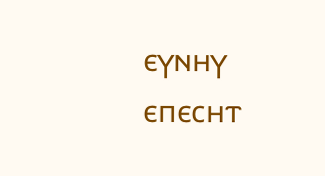ⲉⲩⲛⲏⲩ ⲉⲡⲉⲥⲏⲧ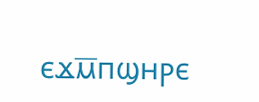ⲉϫⲙ̅ⲡϣⲏⲣⲉ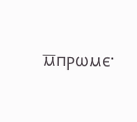ⲙ̅ⲡⲣⲱⲙⲉ·